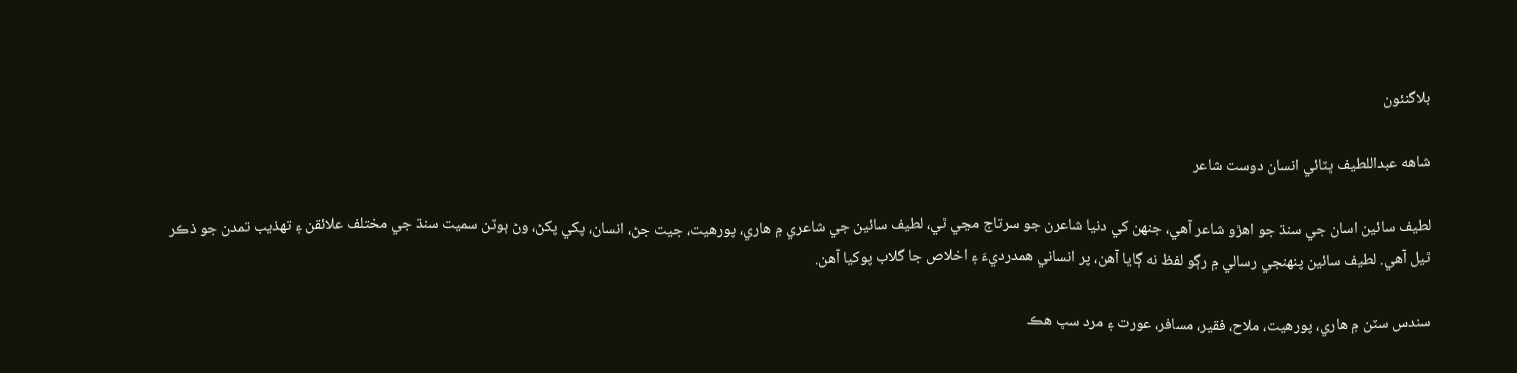بلاگنئون

شاهه عبداللطيف ڀٽائي انسان دوست شاعر

لطيف سائين اسان جي سنڌ جو اهڙو شاعر آهي، جنهن کي دنيا شاعرن جو سرتاج مڃي ٿي، لطيف سائين جي شاعري ۾ هاري، پورهيت، جيت جڻ، انسان، پکي پکڻ، وڻ ٻوٽن سميت سنڌ جي مختلف علائقن ۽ تهذيب تمدن جو ذڪر ٿيل آهي. لطيف سائين پنهنجي رسالي ۾ رڳو لفظ نه ڳايا آهن، پر انساني همدرديءَ ۽ اخلاص جا گلاب پوکيا آهن.

سندس سٽن ۾ هاري، پورهيت، ملاح، فقير، مسافر، عورت ۽ مرد سڀ هڪ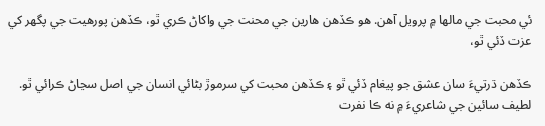ئي محبت جي مالها ۾ پرويل آهن. هو ڪڏهن هارين جي محنت جي واکاڻ ڪري ٿو، ڪڏهن پورهيت جي پگهر کي عزت ڏئي ٿو،

ڪڏهن ڌرتيءَ سان عشق جو پيغام ڏئي ٿو ۽ ڪڏهن محبت کي سرموڙ بڻائي انسان جي اصل سڃاڻ ڪرائي ٿو. لطيف سائين جي شاعريءَ ۾ نه ڪا نفرت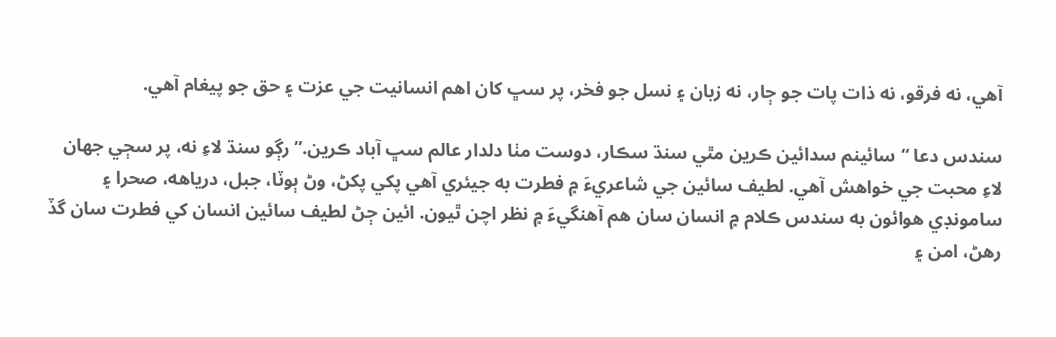آهي، نه فرقو، نه ذات پات جو ڄار، نه زبان ۽ نسل جو فخر، پر سڀ کان اهم انسانيت جي عزت ۽ حق جو پيغام آهي.

سندس دعا “سائينم سدائين ڪرين مٿي سنڌ سڪار، دوست مٺا دلدار عالم سڀ آباد ڪرين.” رڳو سنڌ لاءِ نه، پر سڄي جهان لاءِ محبت جي خواهش آهي. لطيف سائين جي شاعريءَ ۾ فطرت به جيئري آهي پکي پکڻ، وڻ ٻوٽا، جبل، درياهه، صحرا ۽ سامونڊي هوائون به سندس ڪلام ۾ انسان سان هم آهنگيءَ ۾ نظر اچن ٿيون. ائين ڄڻ لطيف سائين انسان کي فطرت سان گڏ رهڻ، امن ۽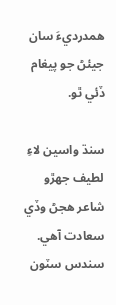همدرديءَ سان جيئڻ جو پيغام ڏئي ٿو.

سنڌ واسين لاءِ لطيف جهڙو شاعر هجڻ وڏي سعادت آهي. سندس سٽون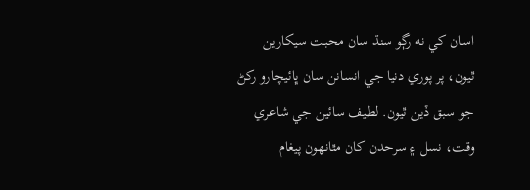اسان کي نه رڳو سنڌ سان محبت سيکارين ٿيون، پر پوري دنيا جي انسانن سان ڀائيچارو رکڻ جو سبق ڏين ٿيون. لطيف سائين جي شاعري وقت، نسل ۽ سرحدن کان مٿانهون پيغام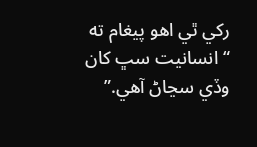رکي ٿي اهو پيغام ته “انسانيت سڀ کان وڏي سڃاڻ آهي.”